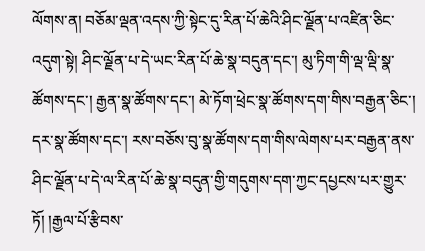ལོགས་ན། བཅོམ་ལྡན་འདས་ཀྱི་སྟེང་དུ་རིན་པོ་ཆེའི་ཤིང་ལྗོན་པ་འཛིན་ཅིང་འདུག་སྟེ། ཤིང་ལྗོན་པ་དེ་ཡང་རིན་པོ་ཆེ་སྣ་བདུན་དང་། མུ་ཏིག་གི་ལྡ་ལྡི་སྣ་ཚོགས་དང་། རྒྱན་སྣ་ཚོགས་དང་། མེ་ཏོག་ཕྲེང་སྣ་ཚོགས་དག་གིས་བརྒྱན་ཅིང་། དར་སྣ་ཚོགས་དང་། རས་བཅོས་བུ་སྣ་ཚོགས་དག་གིས་ལེགས་པར་བརྒྱན་ནས་ཤིང་ལྗོན་པ་དེ་ལ་རིན་པོ་ཆེ་སྣ་བདུན་གྱི་གདུགས་དག་ཀྱང་དཔྱངས་པར་གྱུར་ཏོ། །རྒྱལ་པོ་རྩིབས་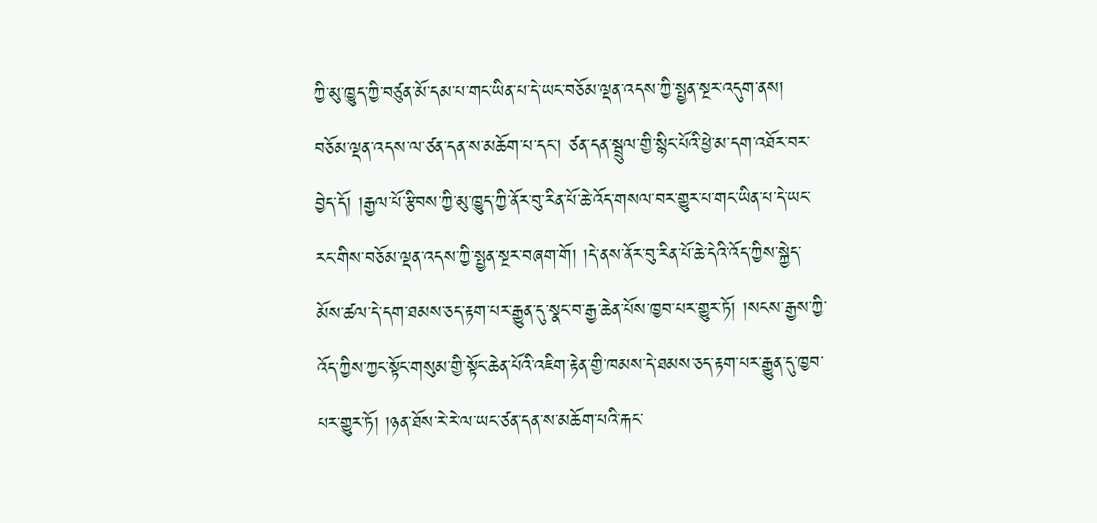ཀྱི་མུ་ཁྱུད་ཀྱི་བཙུན་མོ་དམ་པ་གང་ཡིན་པ་དེ་ཡང་བཅོམ་ལྡན་འདས་ཀྱི་སྤྱན་སྔར་འདུག་ནས། བཅོམ་ལྡན་འདས་ལ་ཙན་དན་ས་མཆོག་པ་དང་། ཙན་དན་སྦྲུལ་གྱི་སྙིང་པོའི་ཕྱེ་མ་དག་འཐོར་བར་བྱེད་དོ། །རྒྱལ་པོ་རྩིབས་ཀྱི་མུ་ཁྱུད་ཀྱི་ནོར་བུ་རིན་པོ་ཆེ་འོད་གསལ་བར་གྱུར་པ་གང་ཡིན་པ་དེ་ཡང་རང་གིས་བཅོམ་ལྡན་འདས་ཀྱི་སྤྱན་སྔར་བཞག་གོ། །དེ་ནས་ནོར་བུ་རིན་པོ་ཆེ་དེའི་འོད་ཀྱིས་སྐྱེད་མོས་ཚལ་དེ་དག་ཐམས་ཅད་རྟག་པར་རྒྱུན་དུ་སྣང་བ་རྒྱ་ཆེན་པོས་ཁྱབ་པར་གྱུར་ཏོ། །སངས་རྒྱས་ཀྱི་འོད་ཀྱིས་ཀྱང་སྟོང་གསུམ་གྱི་སྟོང་ཆེན་པོའི་འཇིག་རྟེན་གྱི་ཁམས་དེ་ཐམས་ཅད་རྟག་པར་རྒྱུན་དུ་ཁྱབ་པར་གྱུར་ཏོ། །ཉན་ཐོས་རེ་རེ་ལ་ཡང་ཙན་དན་ས་མཆོག་པའི་རྐང་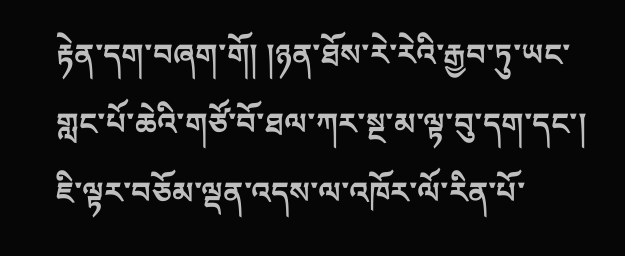རྟེན་དག་བཞག་གོ། །ཉན་ཐོས་རེ་རེའི་རྒྱབ་ཏུ་ཡང་གླང་པོ་ཆེའི་གཙོ་བོ་ཐལ་ཀར་སྔ་མ་ལྟ་བུ་དག་དང་། ཇི་ལྟར་བཅོམ་ལྡན་འདས་ལ་འཁོར་ལོ་རིན་པོ་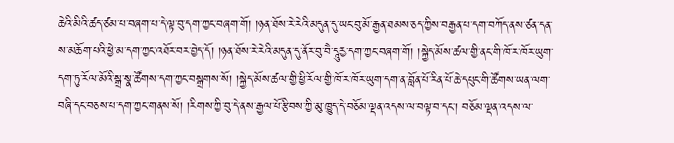ཆེའི་མིའི་ཚད་ཙམ་པ་བཞག་པ་དེ་ལྟ་བུ་དག་ཀྱང་བཞག་གོ། །ཉན་ཐོས་རེ་རེའི་མདུན་དུ་ཡང་བུ་མོ་རྒྱན་ཐམས་ཅད་ཀྱིས་བརྒྱན་པ་དག་བཀོད་ནས་ཙན་དན་ས་མཆོག་པའི་ཕྱེ་མ་དག་ཀྱང་འཐོར་བར་བྱེད་དོ། །ཉན་ཐོས་རེ་རེའི་མདུན་དུ་ནོར་བུ་བཻ་དཱུརྱ་དག་ཀྱང་བཞག་གོ། །སྐྱེད་མོས་ཚལ་གྱི་ནང་གི་ཁོ་ར་ཁོར་ཡུག་དག་ཏུ་རོལ་མོའི་སྒྲ་སྣ་ཚོགས་དག་ཀྱང་བསྒྲགས་སོ། །སྐྱེད་མོས་ཚལ་གྱི་ཕྱི་རོལ་གྱི་ཁོ་ར་ཁོར་ཡུག་དག་ན་བློན་པོ་རིན་པོ་ཆེ་དཔུང་གི་ཚོགས་ཡན་ལག་བཞི་དང་བཅས་པ་དག་ཀྱང་གནས་སོ། །རིགས་ཀྱི་བུ་དེ་ནས་རྒྱལ་པོ་རྩིབས་ཀྱི་མུ་ཁྱུད་དེ་བཅོམ་ལྡན་འདས་ལ་བལྟ་བ་དང་། བཅོམ་ལྡན་འདས་ལ་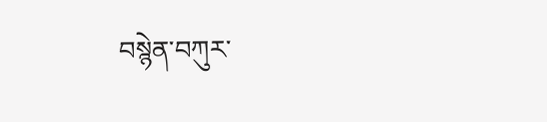བསྙེན་བཀུར་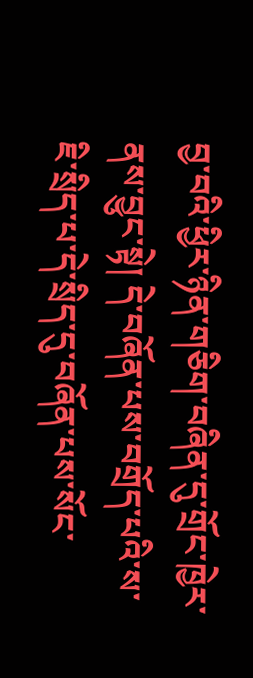བྱ་བའི་ཕྱིར་ཉིན་གཅིག་བཞིན་དུ་གྲོང་ཁྱེར་ནས་བྱུང་སྟེ། དེ་བཞོན་པས་བགྲོད་པའི་ས་ཇི་སྲིད་པ་དེ་སྲིད་དུ་བཞོན་པས་སོང་